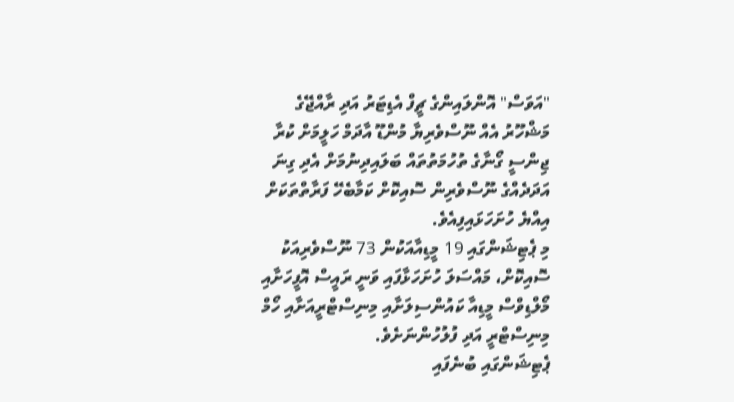"އަވަސް" އޮންލައިންގެ ޗީފް އެޑިޓަރު އަދި ރާއްޖޭގެ މަޝްހޫރު އެއް ނޫސްވެރިޔާ މުންޑޫ އާދަމް ހަލީމަށް ކުރާ ޖިންސީ ގޯނާގެ ތުހުމަތުތައް ބަލައިދިނުމަށް އެދި ގިނަ އަދަދެއްގެ ނޫސްވެރިން ސޮއިކޮށް ކަމާބެހޭ ފަރާތްތަކަށް އިއްޔެ ހުށަހަޅައިފިއެވެ.
މި ޕެޓިޝަންގައި 19 މީޑިއާއަކުން 73 ނޫސްވެރިއަކު ސޮއިކޮށް، މައްސަލަ ހުށަހަޅާފައި ވަނީ ރައީސް އޮފީހަށާއި މޯލްޑިވްސް މީޑިއާ ކައުންސިލަށާއި މިނިސްޓްރީއަށާއި ހޯމް މިނިސްޓްރީ އަދި ފުލުހުންނަށެވެ.
ޕެޓިޝަންގައި ބުނެފައި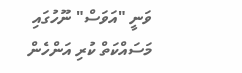ވަނީ "އަވަސް" ނޫހުގައި މަސައްކަތް ކުރި އަންހެން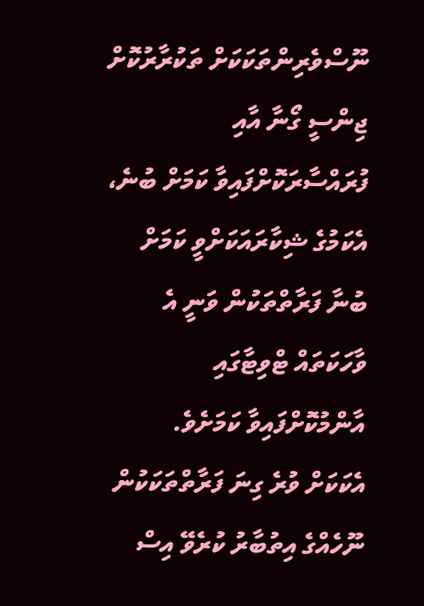ނޫސްވެރިންތަކަކަށް ތަކުރާރުކޮށް ޖިންސީ ގޯނާ އާއި ފުރައްސާރަކޮށްފައިވާ ކަމަށް ބުނެ، އެކަމުގެ ޝިކާރައަކަށްވީ ކަމަށް ބުނާ ފަރާތްތަކުން ވަނީ އެ ވާހަކަތައް ޓްވިޓާގައި އާންމުކޮށްފައިވާ ކަމަށެވެ.
އެކަކަށް ވުރެ ގިނަ ފަރާތްތަކަކުން ނޫހެއްގެ އިތުބާރު ކުރެވޭ އިސް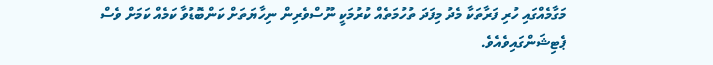މަގާމެއްގައި ހުރި ފަރާތަކާ މެދު މިފަދަ ތުހުމަތެއް ކުރުމަކީ ނޫސްވެރިން ނިހާޔަތަށް ކަންބޮޑުވާ ކަމެއް ކަމަށް ވެސް ޕެޓިޝަންގައިވެއެވެ.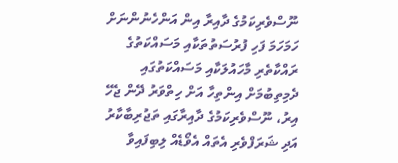ނޫސްވެރިކަމުގެ ދާއިރާ އިން އަންހެނުންނަށް ހަމަހަމަ ފަހި ފުރުސަތުތަކާއި މަސައްކަތުގެ ރައްކާތެރި މާހައުލަކާއި މަސައްކަތުގައި ދެމިތިބުމަށް އިންތިހާ އަށް ހިތްވަރު ދޭން ޖެހޭ އިރު، ނޫސްވެރިކަމުގެ ދާއިރާގައި ތަޖުރިބާކާރު އަދި ޝަރަފްވެރި އެތައް އެވޯޑެއް ލިބިފައިވާ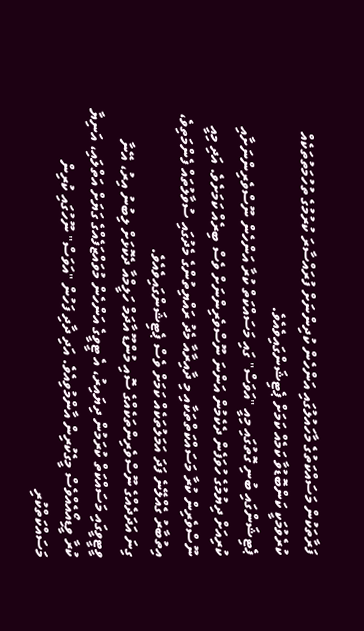ފަރާތަކުން މަސައްކަތުގެ މާހައުލުގައި އަންހެން ކުދިންނަށް ފުރައްސާރަ ކުރުމުގެ ތުހުމަތުތަކެއް ކުރެވުމަކީ ކަންބޮޑުވާ ކަމެއް ކަމަށް ޕެޓިޝަންގައިވެއެވެ.
ޕެޓިޝަންގައި ބުނި ގޮތުގައި މިއީ "އަވަސް" ގައި މަސައްކަތް ކުރާ އަންހެން ނޫސްވެރިންނަށާއި ކުރިއަށް ދިޔުމުގެ ހުވަފެން ދެކެމުން އަންނަ ނޫސްވެރިންނަށް ވެސް ބިރެއް ކަމަށެވެ. އަދި މިއީ ނޫސްވެރިން ކުރާ މަސައްކަތްތަކާއި މި ދާއިރާއާ މެދު ރައްޔިތުންގެ މެދުގައި ސުވާލުތައް ފެންމަތިވެ، އިތުބާރު ގެއްލޭނެ ފަދަ އަމަލުތަކެއް ކަމަށް ވެސް ޕެޓިޝަންގައިވެއެވެ.
ގިނަ އަދަދެއްގެ ނޫސްވެރިންތަކެއްގެ ސޮއި މުންޑޫ އާދަމް ހަލީމްއާ ދެކޮޅަށް ލިބުނު އިރު، އޭނާ ވީޓީވީގައި މަސައްކަތް ކުރަމުން ދިޔައިރު، އެ ޓީވީގެ އަންހެން މުވައްޒަފެއްގެ ގަޔަށް އަތްލައި، އަނިޔާ ކުރާ ވީޑިއޯއެއްވެސް މީގެކުރިން އާންމުވިއެވެ. އަދި ދާދި ފަހުން "އަވަސް" ނޫހުގައި ކުރިން މަސައްކަތްކުރި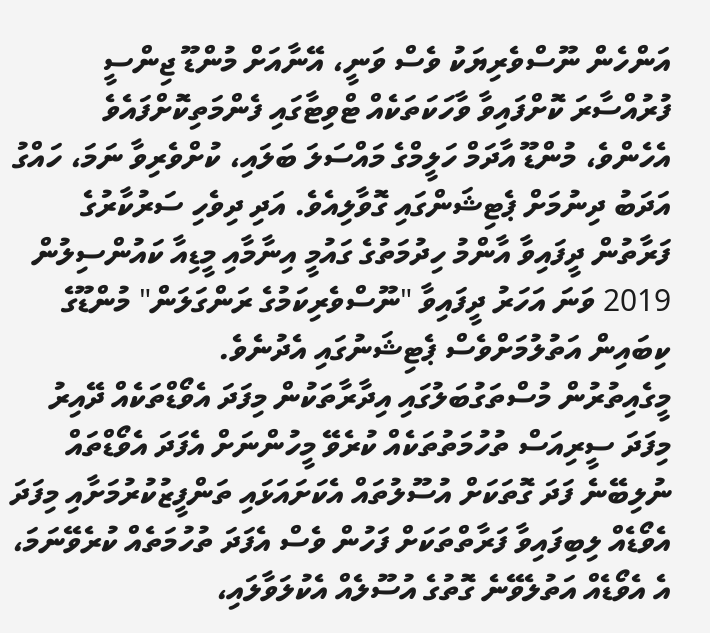އަންހެން ނޫސްވެރިޔަކު ވެސް ވަނީ، އޭނާއަށް މުންޑޫ ޖިންސީ ފުރުއްސާރަ ކޮށްފައިވާ ވާހަކަތަކެއް ޓްވިޓާގައި ފެންމަތިކޮށްފައެވެ
އެހެންވެ، މުންޑޫ އާދަމް ހަލީމްގެ މައްސަލަ ބަލައި، ކުށްވެރިވާ ނަމަ، ހައްގު އަދަބު ދިނުމަށް ޕެޓިޝަންގައި ގޮވާލިއެވެ. އަދި ދިވެހި ސަރުކާރުގެ ފަރާތުން ދީފައިވާ އާންމު ހިދުމަތުގެ ގައުމީ އިނާމާއި މީޑިއާ ކައުންސިލުން 2019 ވަނަ އަހަރު ދީފައިވާ "ނޫސްވެރިކަމުގެ ރަންގަލަން" މުންޑޫގެ ކިބައިން އަތުލުމަށްވެސް ޕެޓިޝަނުގައި އެދުނެވެ.
މީގެއިތުރުން މުސްތަގުބަލުގައި އިދާރާތަކުން މިފަދަ އެވޯޑްތަކެއް ދޭއިރު މިފަދަ ސީރިއަސް ތުހުމަތުތަކެއް ކުރެވޭ މީހުންނަށް އެފަދަ އެވޯޑްތައް ނުލިބޭނެ ފަދަ ގޮތަކަށް އުސޫލުތައް އެކަށައަޅައި ތަންފީޒުކުރުމަށާއި މިފަދަ އެވޯޑެއް ލިބިފައިވާ ފަރާތްތަކަށް ފަހުން ވެސް އެފަދަ ތުހުމަތެއް ކުރެވޭނަމަ، އެ އެވޯޑެއް އަތުލެވޭނެ ގޮތުގެ އުސޫލެއް އެކުލަވާލައި،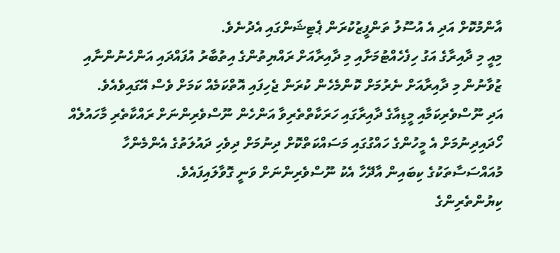އާންމުކޮށް އަދި އެ އުސޫލު ތަންފީޒުކުރަން ޕެޓިޝަންގައި އެދުނެވެ.
މިއީ މި ދާއިރާގެ އަގު ހިފެހެއްޓުމަށާއި މި ދާއިރާއަށް ރައްޔިތުންގެ އިތުބާރު އުފައްދައި އަންހެނުންނާއި ޒުވާނުން މި ދާއިރާއަށް ނެރުމަށް ކޮންމެހެން ކުރަން ޖެހިފައި އޮތްކަމެއް ކަމަށް ވެސް އޭގައިވެއެވެ.
އަދި ނޫސްވެރިކަމާއި މީޑިއާގެ ދާއިރާގައި ހަރަކާތްތެރިވާ އަންހެން ނޫސްވެރިންނަށް ރައްކާތެރި މާހައުލެއް ހޯދައިދިނުމަށް އެ މީހުންގެ ހައްގުގައި މަސައްކަތްކޮށް ދިނުމަށް ދިވެހި ދައުލަތުގެ އެންމެންހާ މުއައްސަސާތަކުގެ ކިބައިން އާދޭހާ އެކު ނޫސްވެރިންނަށް ވަނީ ގޮވާލައިފައެވެ.
ކިޔުންތެރިންގެ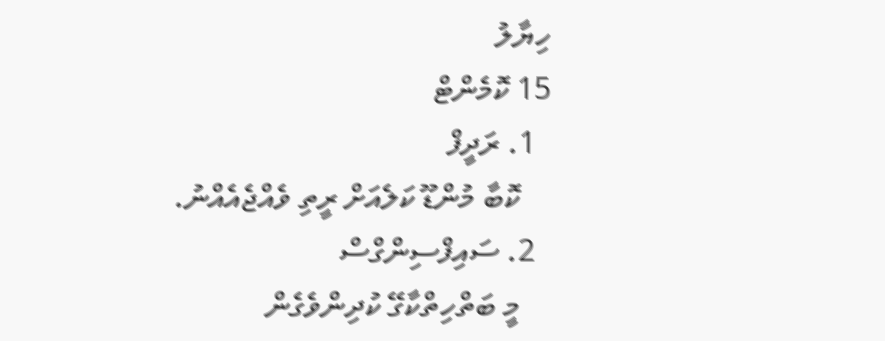ހިޔާލު
15 ކޮމެންޓް
  1. ރަދީފް
    ކޮބާ މުންޑޫ ކަލެއަށް ރީތި ވެއްޖެއެއްނު.
  2. ސައިފްސިންގްސް
    މީ ބަތްހިތްކާގޭ ކުދިންވެގެން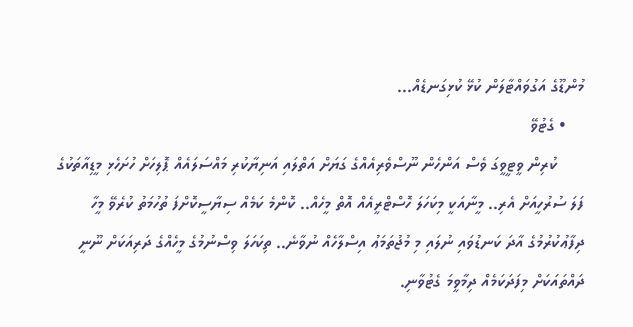މުންޑޫގެ އަގުވައްޓާލަން ކުޅޭ ކުޅިގަނޑެއް...
    • ގެޓުވޭ
      ކުރިން ވީޓީވީގަ ވެސް އަންހެން ނޫސްވެރިއެއްގެ ގަޔަށް އަތްލައި އަނިޔާކުރި މައްސަލައެއް ޕޮލިހަށް ހުށަހެޅި މީޑިއާތަކުގެ ފަލަ ސުރުހީއަށް އެރި.. މީނާއަކީ މިކަހަލަ ހޮސްޓްރީއެއް އޮތް މީހެއް.. ކޮންމެ ކަމެއް ސިޔާސީކޮށްފަ ތުހުމަތު ކުރެވޭ މީހާ ދިފާޢުކުރުމުގެ އާދަ ކަނޑުވައި ނުލައި މި މުޖުތަމަޢު އިސްލާހެއް ނުވާނެ.. ތިކަހަލަ ވިސްނުމުގެ މީހެއްގެ ދަރިއަކަށް ނޫނީ ދައްތައަކަށް މިފަދަކަމެއް ދިމާވީމަ ގެޓުވާނި.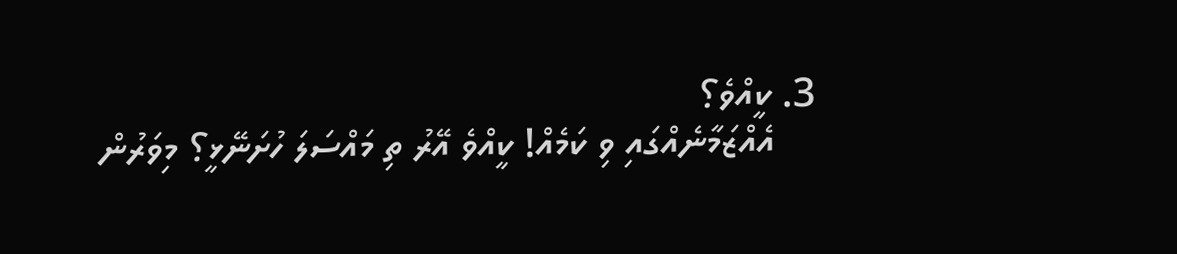3. ކީއްވެ؟
    އެއްޒަމާނެއްގައި ވި ކަމެއް! ކީއްވެ އޭރު ތި މައްސަލަ ހުށަނޭޅީ؟ މިވަރުން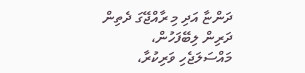ދަންޏާ އަދި މި ރާއްޖޭގަ ދެތިން ދަރިން ލިބޭފަހުން، މައްސަލަޖެހި ވަރިކުރާ،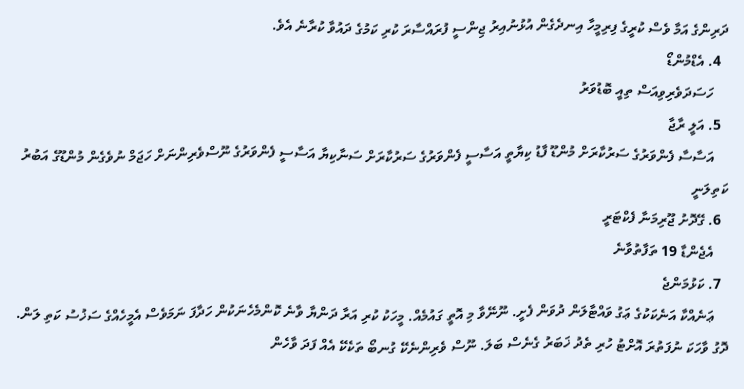ދަރިންގެ އަމާ ވެސް ކުރީގެ ފިރިމީހާ އިނދެގެން އުޅުނުއިރު ޖިންސީ ފުރައްސާރަ ކުރި ކަމުގެ ދައުވާ ކުރާނެ އެވެ.
  4. އެޑްމުންޑޯ
    ހަސަދަވެރިވިއަސް ތިއީ ބޮޑުވަރު
  5. އަލީ ރާޖާ
    އަސާސާ ފެންވަރުގެ ސަރުކާރަށް މުންޑޫ ފާޑު ކިޔާތީ އަސާސީ ފެންވަރުގެ ސަރުކާރަށް ސަނާކިޔާ އަސާސީ ފެންވަރުގެ ނޫސްވެރިންނަށް ހަޖަމް ނުވެގެން މުންޑޫގެ އަބުރު ކަތިލަނީ
  6. ގޭދޮށު ޖޫރިމަނާ ފެކްޓަރީ
    އެޖެންޑާ 19 ތަފާތުވާނެ
  7. ކަޅުމަންޖެ
    ޢަނެއްކާ އަނެކަކުގެ ޢަގު ވައްޓާލަން ދުވަން ފެށީ. ނޫނޭވާ މި އޮތީ ގައުމެއް. މީހަކު ކުރި އަރާ ދަންޔާ ވާނެ ކޮންމެހެނަކުން ހަދާފަ ނަމަވެސް އެމީހެއްގެ ސަޚުސު ކަތި ލަން. ދޮގު ވާހަކަ ނުފަތުރަ އޮށްޓު ހުރި ތެދު ޚަބަރު ގެނެސް ބަލަ. ނޫސް ވެރިންނެކޭ ގުނބޯ ތަކެކޭ އެއް ފަދަ ވާހެން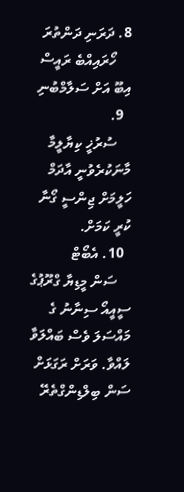8. ދަރަނި ދަންތުރަ
    ހޯރައިއްބެ ރައީސް އިބޫ އަށް ސަލާމްބުނި
  9.
    ސުރުޚީ ކިޔާލީމާ މާނަކުރެވުނީ އާދަމް ހަލީމަށް ޖިންސީ ގޯނާ ކުރީ ކަމަށް.
  10. އެބޯޓް
    ސަން މީޑިޔާ ގްރޫޕުގެ ސީއީއޯ ސިނާނު ގެ މައްސަލަ ވެސް ބައްލަވާ ލައްވާ. ވަރަށް ރަގަޅަށް ސަން ބިލްޑިންގްތެރޭ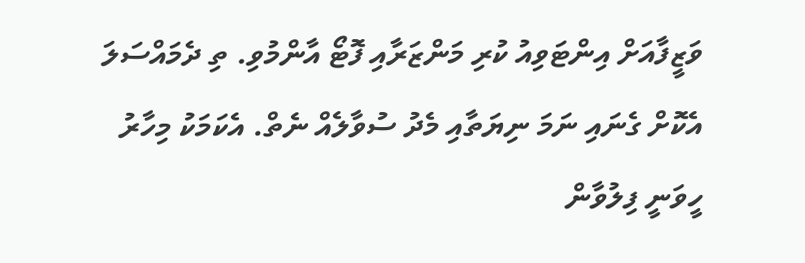ވަޒީފާއަށް އިންޓަވިއު ކުރި މަންޒަރާއި ފޮޓޯ އާންމުވި. ތި ދެމައްސަލަ އެކޮށް ގެނައި ނަމަ ނިޔަތާއި މެދު ސުވާލެއް ނެތް. އެކަމަކު މިހާރު ހީވަނީ ފިލުވާން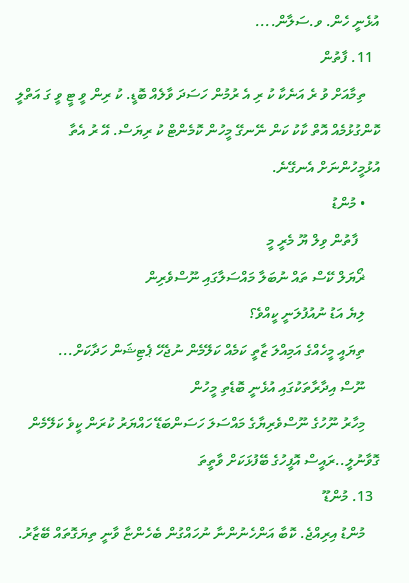އުޅެނީ ހެން. ވ.ސަލާން....
  11. ފާތުން
    ތިމާއަށް ވު ރެ އަނެކާ ކު ރި އެ ރުމުން ހަސަދަ ވާލެއް ބޮޑީ. ކު ރިން ވީ ޓީ ވީ ގަ އަތްލީ ކޮންގުޅުމެއް އޮތް ކާކު ކަން ނޭނގޭ މީހުން ކޮމެންޓް ކު ރިޔަސް. އޭ ރު އެތާ އުޅުމީހުންނަށް އެނގޭނެ.
    • މުންޑު
      ފާތުން ވިލް ޔޫ މެރީ މީ
    ޜޯޔަލް ކޭސް ތައް ނުބަލާ މައްސަލާގައި ނޫސްވެރިން
    ލިޔެ އަޑު ނުއުފުލަނީ ކީއްވެ؟
    ތިޔައީ މީހެއްގެ އަމިއްލަ ޒާތީ ކަމެއް ކަލޭމެން ނުޖެހޭ ޕެޓިޝަން ހަދާކަށް...
    ނޫސް އިދާރާތަކުގައި އުޅެނީ ބޮޑެތި މީހުން
    މިހާރު ނޫހުގެ ނޫސްވެރިޔާގެ މައްސަލަ ހަސަންބަޑޭ ހައްޔަރު ކުރަން ކީވެ ކަލޭމެން ގޮވާނުލީ..ރައީސް އޮފީހުގެ ބޭފުޅަކަށް ވާތީތަ
  13. މުންޑޫ
    މުންޑު އިރިއްޖެ. ކޮބާ އަންހެނުންނާ ނުހައްގުން ބެހެންޏާ ވާނީ ތިޔަގޮތައް ބޭޒާރު.